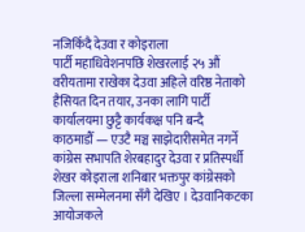नजिकिँदै देउवा र कोइराला
पार्टी महाधिवेशनपछि शेखरलाई २५ औं वरीयतामा राखेका देउवा अहिले वरिष्ठ नेताको हैसियत दिन तयार, उनका लागि पार्टी कार्यालयमा छुट्टै कार्यकक्ष पनि बन्दै
काठमाडौँ — एउटै मञ्च साझेदारीसमेत नगर्ने कांग्रेस सभापति शेरबहादुर देउवा र प्रतिस्पर्धी शेखर कोइराला शनिबार भक्तपुर कांग्रेसको जिल्ला सम्मेलनमा सँगै देखिए । देउवानिकटका आयोजकले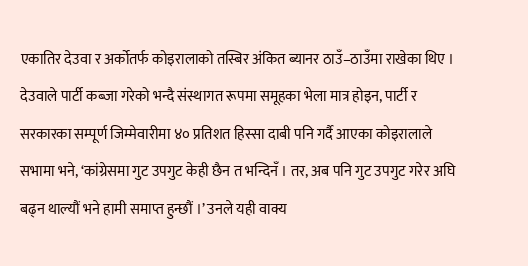एकातिर देउवा र अर्कोतर्फ कोइरालाको तस्बिर अंकित ब्यानर ठाउँ–ठाउँमा राखेका थिए ।
देउवाले पार्टी कब्जा गरेको भन्दै संस्थागत रूपमा समूहका भेला मात्र होइन, पार्टी र सरकारका सम्पूर्ण जिम्मेवारीमा ४० प्रतिशत हिस्सा दाबी पनि गर्दै आएका कोइरालाले सभामा भने, ‘कांग्रेसमा गुट उपगुट केही छैन त भन्दिनँ । तर, अब पनि गुट उपगुट गरेर अघि बढ्न थाल्यौं भने हामी समाप्त हुन्छौं ।’ उनले यही वाक्य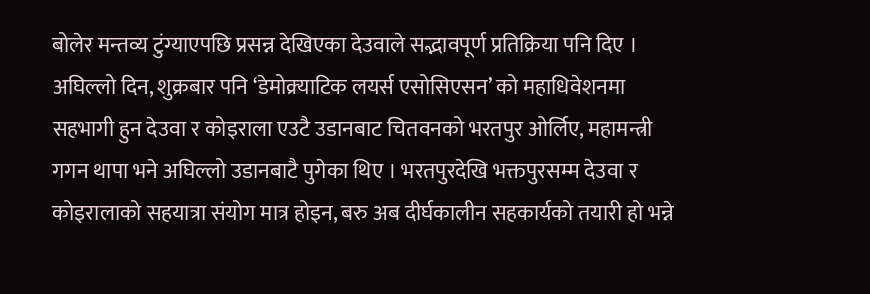बोलेर मन्तव्य टुंग्याएपछि प्रसन्न देखिएका देउवाले सद्भावपूर्ण प्रतिक्रिया पनि दिए ।
अघिल्लो दिन, शुक्रबार पनि ‘डेमोक्र्याटिक लयर्स एसोसिएसन’ को महाधिवेशनमा सहभागी हुन देउवा र कोइराला एउटै उडानबाट चितवनको भरतपुर ओर्लिए, महामन्त्री गगन थापा भने अघिल्लो उडानबाटै पुगेका थिए । भरतपुरदेखि भक्तपुरसम्म देउवा र कोइरालाको सहयात्रा संयोग मात्र होइन, बरु अब दीर्घकालीन सहकार्यको तयारी हो भन्ने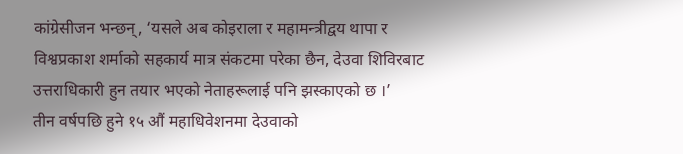कांग्रेसीजन भन्छन्, ‘यसले अब कोइराला र महामन्त्रीद्वय थापा र विश्वप्रकाश शर्माको सहकार्य मात्र संकटमा परेका छैन, देउवा शिविरबाट उत्तराधिकारी हुन तयार भएको नेताहरूलाई पनि झस्काएको छ ।’
तीन वर्षपछि हुने १५ औं महाधिवेशनमा देउवाको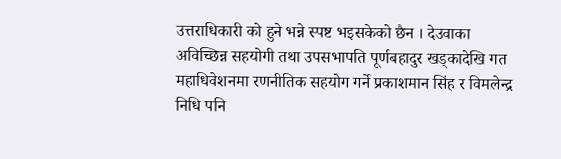उत्तराधिकारी को हुने भन्ने स्पष्ट भइसकेको छैन । देउवाका अविच्छिन्न सहयोगी तथा उपसभापति पूर्णबहादुर खड्कादेखि गत महाधिवेशनमा रणनीतिक सहयोग गर्ने प्रकाशमान सिंह र विमलेन्द्र निधि पनि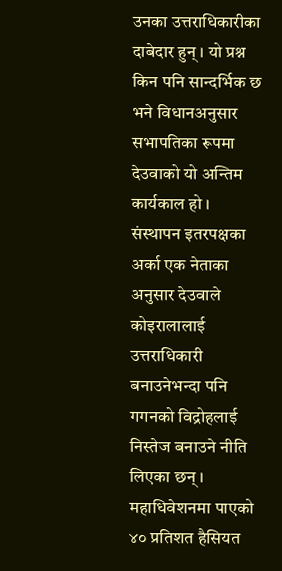उनका उत्तराधिकारीका दाबेदार हुन् । यो प्रश्न किन पनि सान्दर्भिक छ भने विधानअनुसार सभापतिका रूपमा देउवाको यो अन्तिम कार्यकाल हो ।
संस्थापन इतरपक्षका अर्का एक नेताका अनुसार देउवाले कोइरालालाई उत्तराधिकारी बनाउनेभन्दा पनि गगनको विद्रोहलाई निस्तेज बनाउने नीति लिएका छन् । महाधिवेशनमा पाएको ४० प्रतिशत हैसियत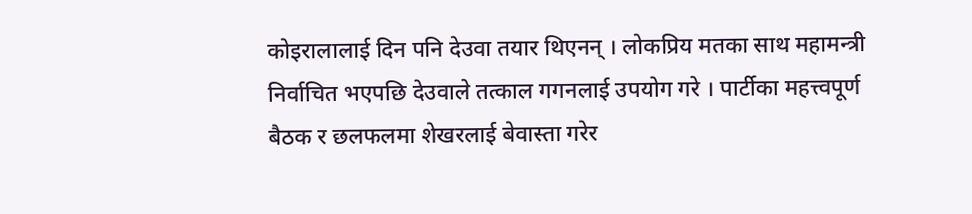कोइरालालाई दिन पनि देउवा तयार थिएनन् । लोकप्रिय मतका साथ महामन्त्री निर्वाचित भएपछि देउवाले तत्काल गगनलाई उपयोग गरे । पार्टीका महत्त्वपूर्ण बैठक र छलफलमा शेखरलाई बेवास्ता गरेर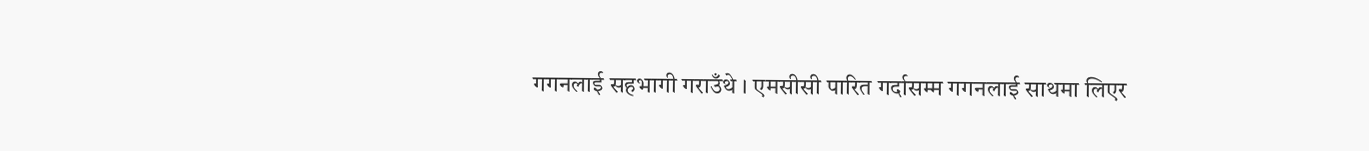गगनलाई सहभागी गराउँथे । एमसीसी पारित गर्दासम्म गगनलाई साथमा लिएर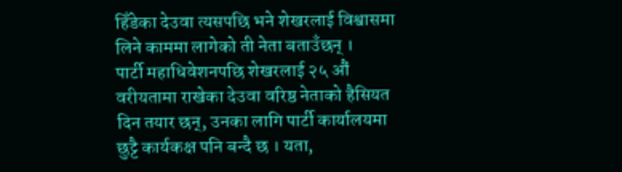हिँडेका देउवा त्यसपछि भने शेखरलाई विश्वासमा लिने काममा लागेको ती नेता बताउँछन् ।
पार्टी महाधिवेशनपछि शेखरलाई २५ औं वरीयतामा राखेका देउवा वरिष्ठ नेताको हैसियत दिन तयार छन्, उनका लागि पार्टी कार्यालयमा छुट्टै कार्यकक्ष पनि बन्दै छ । यता,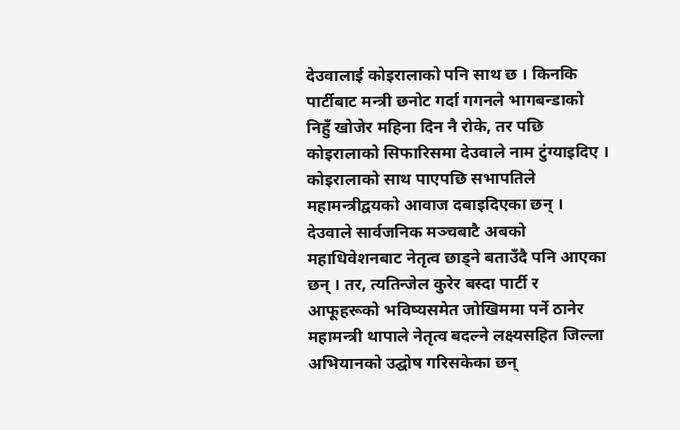देउवालाई कोइरालाको पनि साथ छ । किनकि पार्टीबाट मन्त्री छनोट गर्दा गगनले भागबन्डाको निहुँ खोजेर महिना दिन नै रोके, तर पछि कोइरालाको सिफारिसमा देउवाले नाम टुंग्याइदिए । कोइरालाको साथ पाएपछि सभापतिले महामन्त्रीद्वयको आवाज दबाइदिएका छन् ।
देउवाले सार्वजनिक मञ्चबाटै अबको महाधिवेशनबाट नेतृत्व छाड्ने बताउँदै पनि आएका छन् । तर, त्यतिन्जेल कुरेर बस्दा पार्टी र आफूहरूको भविष्यसमेत जोखिममा पर्ने ठानेर महामन्त्री थापाले नेतृत्व बदल्ने लक्ष्यसहित जिल्ला अभियानको उद्घोष गरिसकेका छन्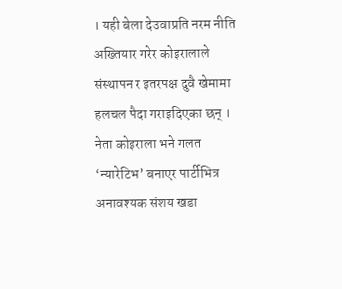। यही बेला देउवाप्रति नरम नीति अख्तियार गरेर कोइरालाले संस्थापन र इतरपक्ष दुवै खेमामा हलचल पैदा गराइदिएका छन् ।
नेता कोइराला भने गलत ‘न्यारेटिभ’ बनाएर पार्टीभित्र अनावश्यक संशय खडा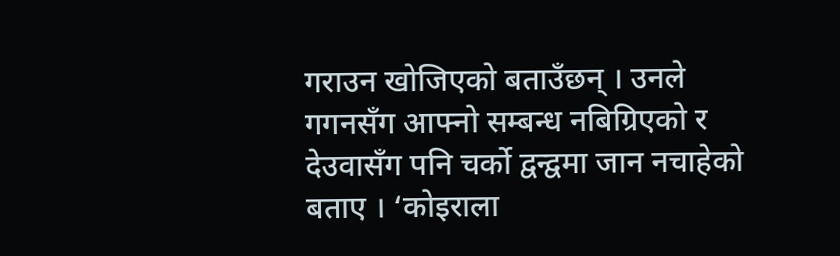गराउन खोजिएको बताउँछन् । उनले गगनसँग आफ्नो सम्बन्ध नबिग्रिएको र देउवासँग पनि चर्को द्वन्द्वमा जान नचाहेको बताए । ‘कोइराला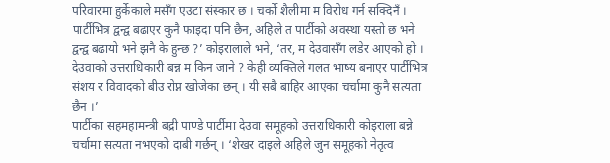परिवारमा हुर्केकाले मसँग एउटा संस्कार छ । चर्को शैलीमा म विरोध गर्न सक्दिनँ । पार्टीभित्र द्वन्द्व बढाएर कुनै फाइदा पनि छैन, अहिले त पार्टीको अवस्था यस्तो छ भने द्वन्द्व बढायो भने झनै के हुन्छ ?’ कोइरालाले भने, ‘तर, म देउवासँग लडेर आएको हो । देउवाको उत्तराधिकारी बन्न म किन जाने ? केही व्यक्तिले गलत भाष्य बनाएर पार्टीभित्र संशय र विवादको बीउ रोप्न खोजेका छन् । यी सबै बाहिर आएका चर्चामा कुनै सत्यता छैन ।’
पार्टीका सहमहामन्त्री बद्री पाण्डे पार्टीमा देउवा समूहको उत्तराधिकारी कोइराला बन्ने चर्चामा सत्यता नभएको दाबी गर्छन् । ‘शेखर दाइले अहिले जुन समूहको नेतृत्व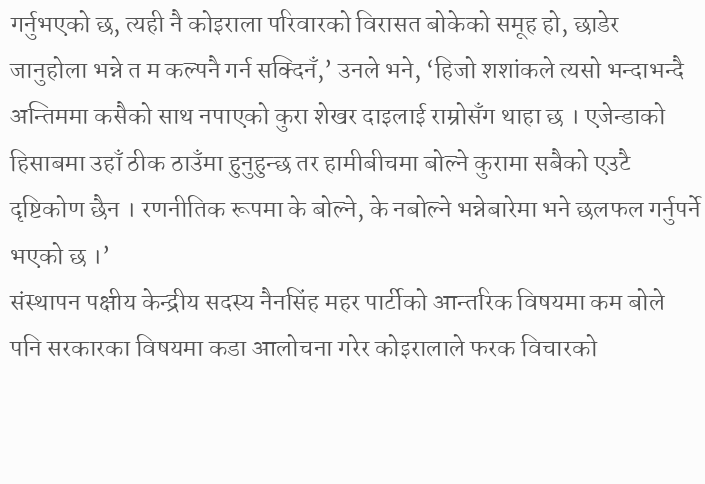गर्नुभएको छ, त्यही नै कोइराला परिवारको विरासत बोकेको समूह हो, छाडेर जानुहोला भन्ने त म कल्पनै गर्न सक्दिनँ,’ उनले भने, ‘हिजो शशांकले त्यसो भन्दाभन्दै अन्तिममा कसैको साथ नपाएको कुरा शेखर दाइलाई राम्रोसँग थाहा छ । एजेन्डाको हिसाबमा उहाँ ठीक ठाउँमा हुनुहुन्छ तर हामीबीचमा बोल्ने कुरामा सबैको एउटै दृष्टिकोण छैन । रणनीतिक रूपमा के बोल्ने, के नबोल्ने भन्नेबारेमा भने छलफल गर्नुपर्ने भएको छ ।’
संस्थापन पक्षीय केन्द्रीय सदस्य नैनसिंह महर पार्टीको आन्तरिक विषयमा कम बोले पनि सरकारका विषयमा कडा आलोचना गरेर कोइरालाले फरक विचारको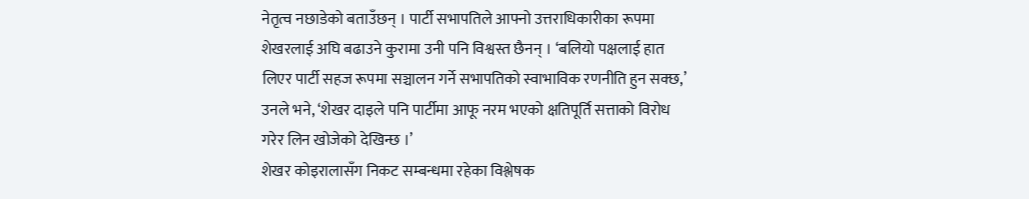नेतृत्व नछाडेको बताउँछन् । पार्टी सभापतिले आफ्नो उत्तराधिकारीका रूपमा शेखरलाई अघि बढाउने कुरामा उनी पनि विश्वस्त छैनन् । ‘बलियो पक्षलाई हात लिएर पार्टी सहज रूपमा सञ्चालन गर्ने सभापतिको स्वाभाविक रणनीति हुन सक्छ,’ उनले भने, ‘शेखर दाइले पनि पार्टीमा आफू नरम भएको क्षतिपूर्ति सत्ताको विरोध गरेर लिन खोजेको देखिन्छ ।’
शेखर कोइरालासँग निकट सम्बन्धमा रहेका विश्लेषक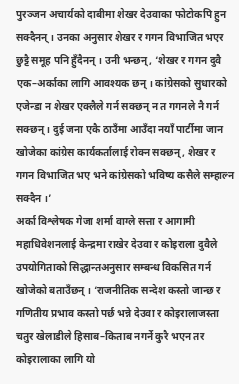पुरञ्जन अचार्यको दाबीमा शेखर देउवाका फोटोकपि हुन सक्दैनन् । उनका अनुसार शेखर र गगन विभाजित भएर छुट्टै समूह पनि हुँदैनन् । उनी भन्छन्, ‘शेखर र गगन दुवै एक–अर्काका लागि आवश्यक छन् । कांग्रेसको सुधारको एजेन्डा न शेखर एक्लैले गर्न सक्छन् न त गगनले नै गर्न सक्छन् । दुई जना एकै ठाउँमा आउँदा नयाँ पार्टीमा जान खोजेका कांग्रेस कार्यकर्तालाई रोक्न सक्छन्, शेखर र गगन विभाजित भए भने कांग्रेसको भविष्य कसैले सम्हाल्न सक्दैन ।’
अर्का विश्लेषक गेजा शर्मा वाग्ले सत्ता र आगामी महाधिवेशनलाई केन्द्रमा राखेर देउवा र कोइराला दुवैले उपयोगिताको सिद्धान्तअनुसार सम्बन्ध विकसित गर्न खोजेको बताउँछन् । ‘राजनीतिक सन्देश कस्तो जान्छ र गणितीय प्रभाव कस्तो पर्छ भन्ने देउवा र कोइरालाजस्ता चतुर खेलाडीले हिसाब–किताब नगर्ने कुरै भएन तर कोइरालाका लागि यो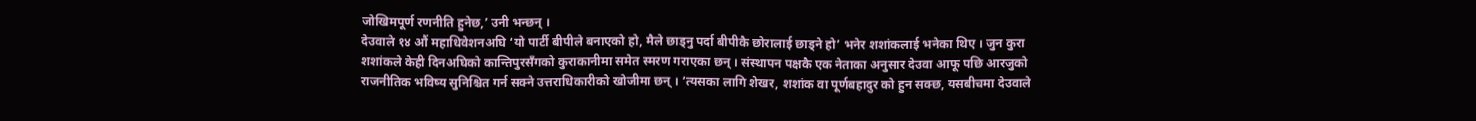जोखिमपूर्ण रणनीति हुनेछ,’ उनी भन्छन् ।
देउवाले १४ औं महाधिवेशनअघि ‘यो पार्टी बीपीले बनाएको हो, मैले छाड्नु पर्दा बीपीकै छोरालाई छाड्ने हो’ भनेर शशांकलाई भनेका थिए । जुन कुरा शशांकले केही दिनअघिको कान्तिपुरसँगको कुराकानीमा समेत स्मरण गराएका छन् । संस्थापन पक्षकै एक नेताका अनुसार देउवा आफू पछि आरजुको राजनीतिक भविष्य सुनिश्चित गर्न सक्ने उत्तराधिकारीको खोजीमा छन् । ‘त्यसका लागि शेखर, शशांक वा पूर्णबहादुर को हुन सक्छ, यसबीचमा देउवाले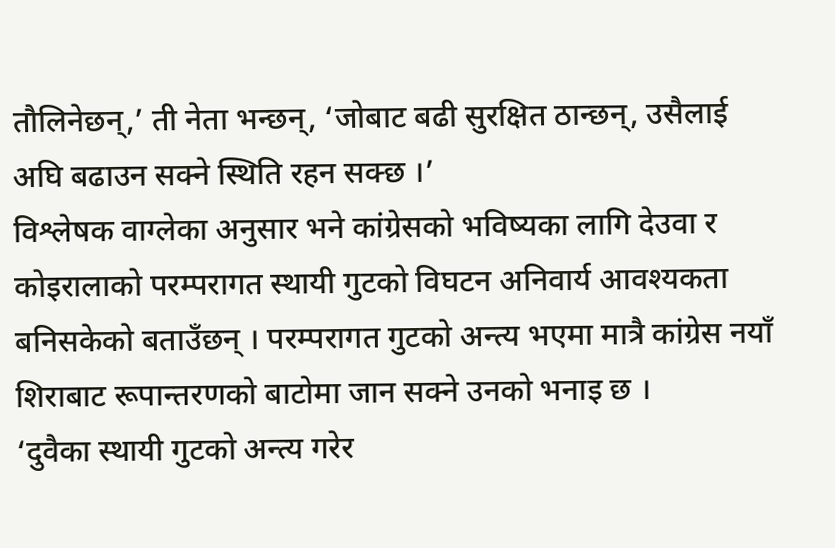तौलिनेछन्,’ ती नेता भन्छन्, ‘जोबाट बढी सुरक्षित ठान्छन्, उसैलाई अघि बढाउन सक्ने स्थिति रहन सक्छ ।’
विश्लेषक वाग्लेका अनुसार भने कांग्रेसको भविष्यका लागि देउवा र कोइरालाको परम्परागत स्थायी गुटको विघटन अनिवार्य आवश्यकता बनिसकेको बताउँछन् । परम्परागत गुटको अन्त्य भएमा मात्रै कांग्रेस नयाँ शिराबाट रूपान्तरणको बाटोमा जान सक्ने उनको भनाइ छ ।
‘दुवैका स्थायी गुटको अन्त्य गरेर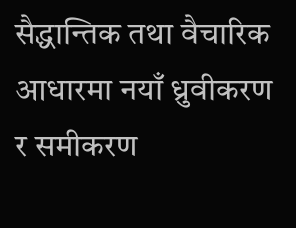सैद्धान्तिक तथा वैचारिक आधारमा नयाँ ध्रुवीकरण र समीकरण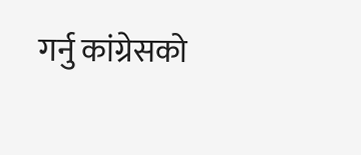गर्नु कांग्रेसको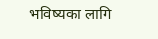भविष्यका लागि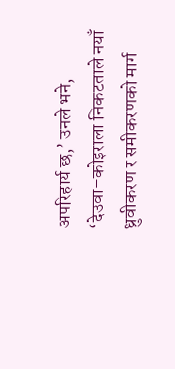अपरिहार्य छ,’ उनले भने, ‘देउवा–कोइराला निकटताले नयाँ ध्रुवीकरण र समीकरणको मार्ग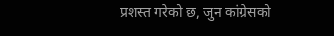प्रशस्त गरेको छ, जुन कांग्रेसको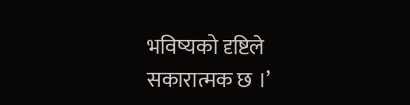भविष्यको दृष्टिले सकारात्मक छ ।’